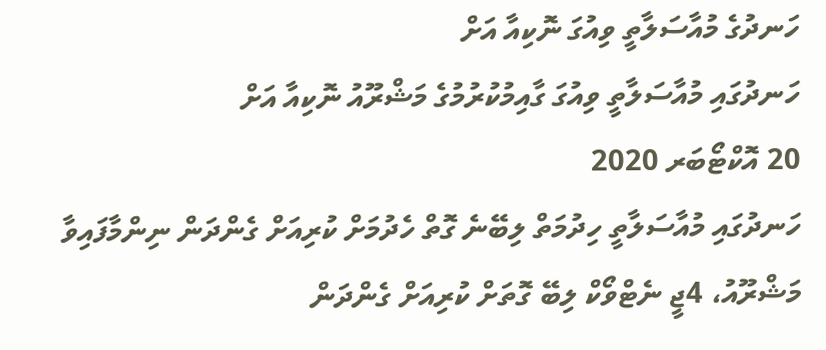ހަނދުގެ މުއާސަލާތީ ވިއުގަ ނޮކިއާ އަށް
ހަނދުގައި މުއާސަލާތީ ވިއުގަ ގާއިމުކުރުމުގެ މަޝްރޫއު ނޮކިއާ އަށް
20 އޮކްޓޯބަރ 2020
ހަނދުގައި މުއާސަލާތީ ހިދުމަތް ލިބޭނެ ގޮތް ހެދުމަށް ކުރިއަށް ގެންދަން ނިންމާފައިވާ މަޝްރޫއު، 4ޖީ ނެޓްވޯކް ލިބޭ ގޮތަށް ކުރިއަށް ގެންދަން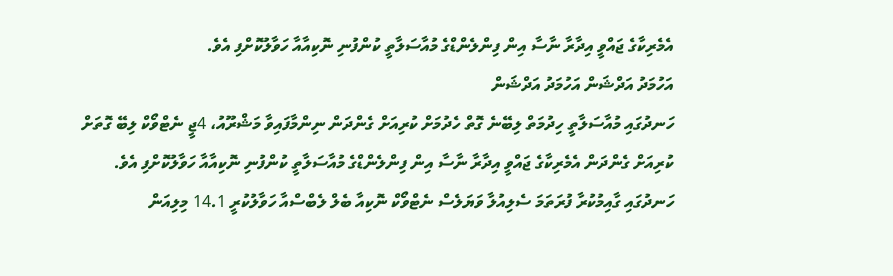އެމެރިކާގެ ޖައްވީ އިދާރާ ނާސާ އިން ފިންލެންޑްގެ މުއާސަލާތީ ކުންފުނި ނޮކިއާއާ ހަވާލުކޮށްފި އެވެ.
އަހުމަދު އަދްޝަން އަހުމަދު އަދްޝަން
ހަނދުގައި މުއާސަލާތީ ހިދުމަތް ލިބޭނެ ގޮތް ހެދުމަށް ކުރިއަށް ގެންދަން ނިންމާފައިވާ މަޝްރޫއު، 4ޖީ ނެޓްވޯކް ލިބޭ ގޮތަށް ކުރިއަށް ގެންދަން އެމެރިކާގެ ޖައްވީ އިދާރާ ނާސާ އިން ފިންލެންޑްގެ މުއާސަލާތީ ކުންފުނި ނޮކިއާއާ ހަވާލުކޮށްފި އެވެ.
ހަނދުގައި ގާއިމުކުރާ ފުރަތަމަ ސެލިއުލާ ވަޔަލެސް ނެޓްވޯކް ނޮކިއާ ބެލް ލެބްސްއާ ހަވާލުކުރީ 14.1 މިލިއަން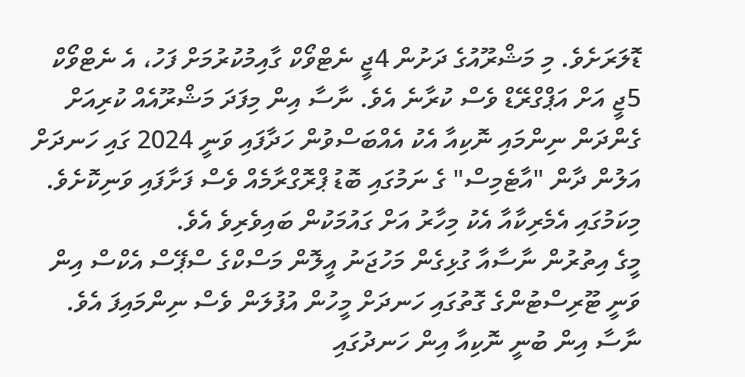ޑޮލަރަށެވެ. މި މަޝްރޫއުގެ ދަށުން 4ޖީ ނެޓްވޯކް ގާއިމުކުރުމަށް ފަހު، އެ ނެޓްވޯކް 5ޖީ އަށް އަޕްގްރޭޑް ވެސް ކުރާނެ އެވެ. ނާސާ އިން މިފަދަ މަޝްރޫއެއް ކުރިއަށް ގެންދަން ނިންމައި ނޮކިއާ އެކު އެއްބަސްވުން ހަދާފައި ވަނީ 2024 ގައި ހަނދަށް އަލުން ދާން "އާޓެމިސް" ގެ ނަމުގައި ބޮޑު ޕްރޮގްރާމެއް ވެސް ފަށާފައި ވަނިކޮށެވެ. މިކަމުގައި އެމެރިކާއާ އެކު މިހާރު އަށް ގައުމަކުން ބައިވެރިވެ އެވެ.
މީގެ އިތުރުން ނާސާއާ ގުޅިގެން މަހުޖަނު އީލޮން މަސްކްގެ ސްޕޭސް އެކްސް އިން ވަނީ ޓޫރިސްޓުންގެ ގޮތުގައި ހަނދަށް މީހުން އުފުލަން ވެސް ނިންމައިފަ އެވެ.
ނާސާ އިން ބުނީ ނޮކިއާ އިން ހަނދުގައި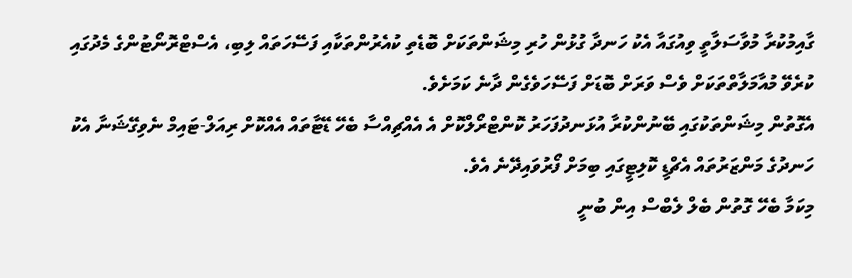ގާއިމުކުރާ މުވާސަލާތީ ވިއުގައާ އެކު ހަނދާ ގުޅުން ހުރި މިޝަންތަކަށް ބޮޑެތި ކުއެރުންތަކާއި ފަސޭހަތައް ލިބި، އެސްޓްރޮނޯޓުންގެ މެދުގައި ކުރެވޭ މުއާމަލާތްތަކަށް ވެސް ވަރަށް ބޮޑަށް ފަސޭހަވެގެން ދާނެ ކަމަށެވެ.
އެގޮތުން މިޝަންތަކުގައި ބޭނުންކުރާ އުޅަނދުފަހަރު ކޮންޓްރޯލްކޮށް އެ އެއްޗިއްސާ ބެހޭ ޑޭޓާތައް އެއްކޮށް ރިއަލް-ޓައިމް ނެވިގޭޝަނާ އެކު ހަނދުގެ މަންޒަރުތައް އެޗްޑީ ކޮލިޓީގައި ބިމަށް ފޯރުވައިދޭނެ އެވެ.
މިކަމާ ބެހޭ ގޮތުން ބެލް ލެބްސް އިން ބުނީ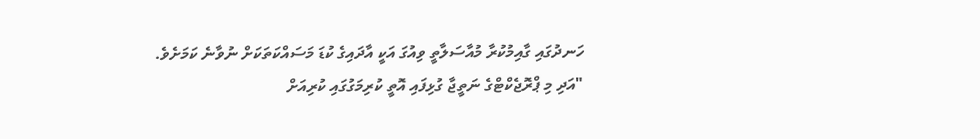ހަނދުގައި ގާއިމުކުރާ މުއާސަލާތީ ވިއުގަ އަކީ އާދައިގެ ކުޑަ މަސައްކަތަކަށް ނުވާނެ ކަމަށެވެ.
"އަދި މި ޕްރޮޖެކްޓްގެ ނަތީޖާ ގުޅިފައި އޮތީ ކުރިމަގުގައި ކުރިއަށް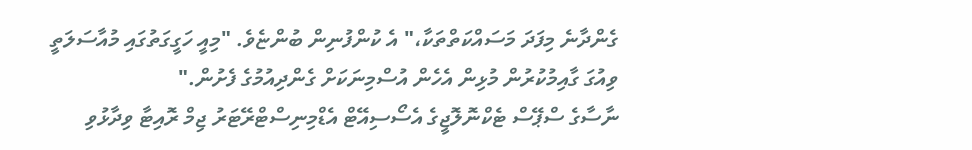ގެންދާނެ މިފަދަ މަސައްކަތްތަކާ،" އެ ކުންފުނިން ބުންޏެވެ. "މިއީ ހަގީގަތުގައި މުއާސަލަތީ ވިއުގަ ގާއިމުކުރުން މުޅިން އެހެން އުސްމިނަކަށް ގެންދިއުމުގެ ފެށުން."
ނާސާގެ ސްޕޭސް ޓެކްނޮލޮޖީގެ އެސޯސިއޭޓް އެޑްމިނިސްޓްރޭޓަރު ޖިމް ރޮއިޓާ ވިދާޅުވި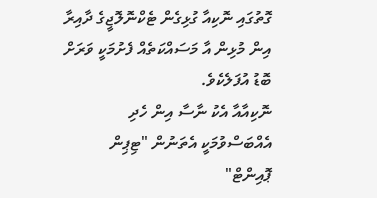ގޮތުގައި ނޮކިއާ ގުޅިގެން ޓެކްނޮލޮޖީގެ ދާއިރާ އިން މުޅިން އާ މަސައްކަތެއް ފެށުމަކީ ވަރަށް ބޮޑު އުފަލެކެވެ.
ނޮކިއާއާ އެކު ނާސާ އިން ހެދި އެއްބަސްވުމަކީ އެތަނުން "ޓިޕިން ޕޮއިންޓް"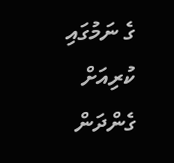ގެ ނަމުގައި ކުރިއަށް ގެންދަން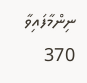ނިންމާފައިވާ 370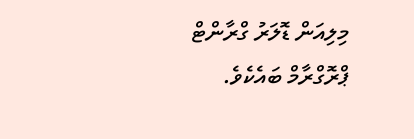މިލިއަން ޑޮލަރު ގްރާންޓް ޕްރޮގްރާމް ބައެކެވެ.